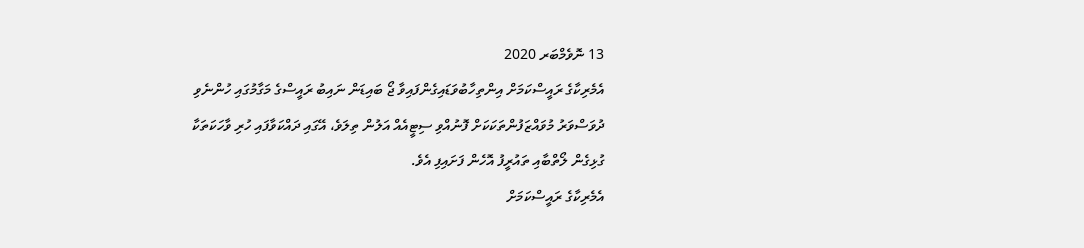13 ނޮވެމްބަރ 2020
އެމެރިކާގެ ރައީސްކަމަށް އިންތިހާބުވަޑައިގެންފައިވާ ޖޯ ބައިޑަން ނައިބު ރައީސްގެ މަގާމުގައި ހުންނެވި ދުވަސްވަރު މުވައްޒަފުންތަކަކަށް ފޮނުއްވި ސިޓީއެއް އަލުން ތިލަވެ، އޭގައި ދައްކަވާފައި ހުރި ވާހަކަތަކާ ގުޅިގެން ލޯތްބާއި ތައުރީފު އޮހެން ފަށައިފި އެވެ.
އެމެރިކާގެ ރައީސްކަމަށް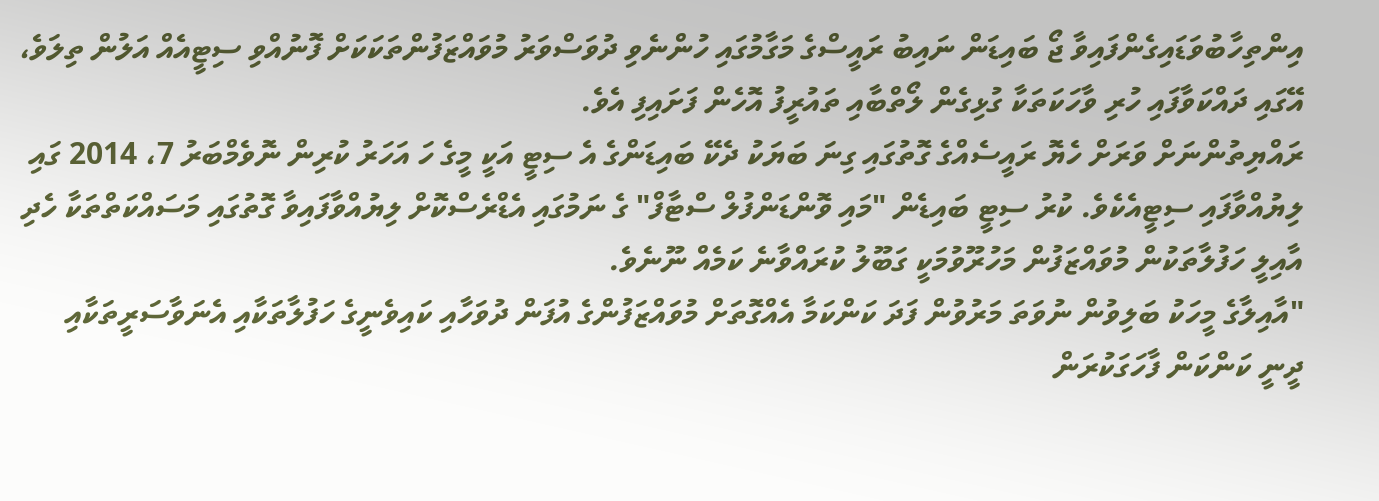އިންތިހާބުވަޑައިގެންފައިވާ ޖޯ ބައިޑަން ނައިބު ރައީސްގެ މަގާމުގައި ހުންނެވި ދުވަސްވަރު މުވައްޒަފުންތަކަކަށް ފޮނުއްވި ސިޓީއެއް އަލުން ތިލަވެ، އޭގައި ދައްކަވާފައި ހުރި ވާހަކަތަކާ ގުޅިގެން ލޯތްބާއި ތައުރީފު އޮހެން ފަށައިފި އެވެ.
ރައްޔިތުންނަށް ވަރަށް ހެޔޮ ރައީސެއްގެ ގޮތުގައި ގިނަ ބަޔަކު ދެކޭ ބައިޑަންގެ އެ ސިޓީ އަކީ މީގެ ހަ އަހަރު ކުރިން ނޮވެމްބަރު 7، 2014 ގައި ލިޔުއްވާފައި ސިޓީއެކެވެ. ކުރު ސިޓީ ބައިޑެން "މައި ވޮންޑަންފުލް ސްޓާފް" ގެ ނަމުގައި އެޑްރެސްކޮށް ލިޔުއްވާފައިވާ ގޮތުގައި މަސައްކަތްތަކާ ހެދި އާއިލީ ހަފުލާތަކުން މުވައްޒަފުން މަހުރޫވުމަކީ ގަބޫލު ކުރައްވާނެ ކަމެއް ނޫނެވެ.
"އާއިލާގެ މީހަކު ބަލިވުން ނުވަތަ މަރުވުން ފަދަ ކަންކަމާ އެއްގޮތަށް މުވައްޒަފުންގެ އުފަން ދުވަހާއި ކައިވެނީގެ ހަފުލާތަކާއި އެނަވާސަރީތަކާއި ދީނީ ކަންކަން ފާހަގަކުރަން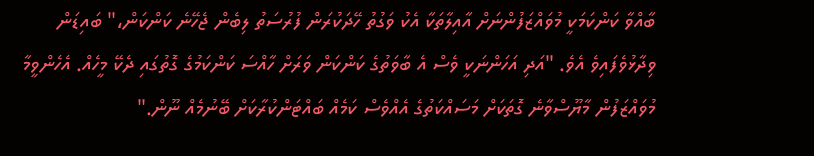ބާއްވާ ކަންކަމަކީ މުވައްޒަފުންނަށް އާއިލާތަކާ އެކު ވަގުތު ހޭދަކުރަން ފުރުސަތު ލިބެން ޖެހޭނެ ކަންކަން،" ބައިޑަން ވިދާޅުވެފައިވެ އެވެ. "އަދި އަހަންނަކީ ވެސް އެ ބާވަތުގެ ކަންކަން ވަރަށް ހާއްސަ ކަންކަމުގެ ގޮތުގައި ދެކޭ މީހެއް. އެހެންވީމާ މުވައްޒަފުން މާޔޫސްވާނެ ގޮތަކަށް މަސައްކަތުގެ އެއްވެސް ކަމެއް ބައްޓަންކުރާކަށް ބޭނުމެއް ނޫން."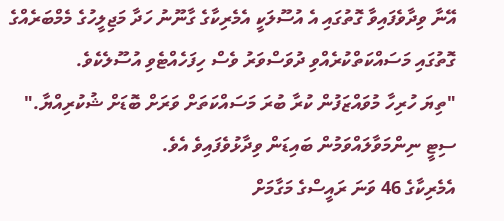އޭނާ ވިދާވެފައިވާ ގޮތުގައި އެ އުސޫލަކީ އެމެރިކާގެ ގާނޫނު ހަދާ މަޖިލީހުގެ މެމްބަރެއްގެ ގޮތުގައި މަސައްކަތްކުރެއްވި ދުވަސްވަރު ވެސް ހިފަހެއްޓެވި އުސޫލެކެވެ.
"ތިޔަ ހުރިހާ މުވައްޒަފުން ކުރާ ބުރަ މަސައްކަތަށް ވަރަށް ބޮޑަށް ޝުކުރިއްޔާ." ސިޓީ ނިންމަވާލައްވަމުން ބައިޑަން ވިދާޅުވެފައިވެ އެވެ.
އެމެރިކާގެ 46 ވަނަ ރައީސްގެ މަގާމަށް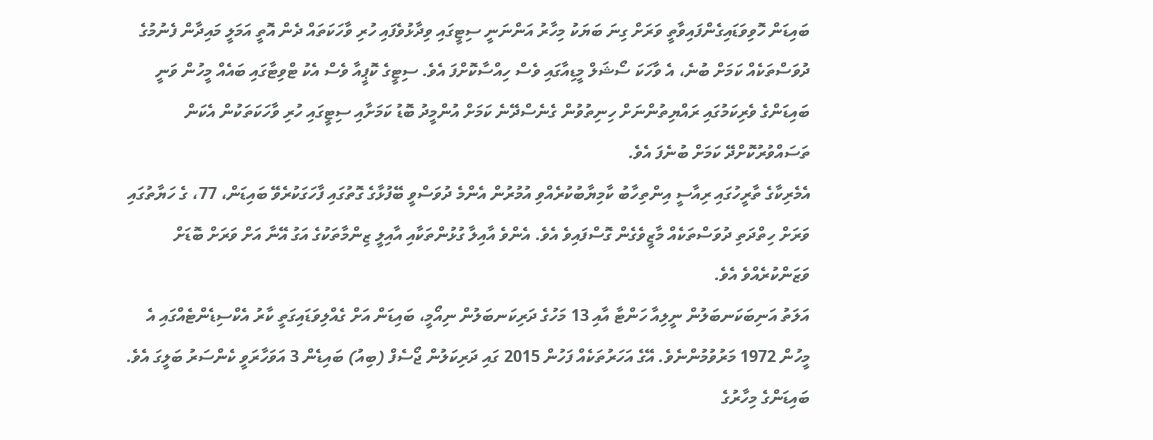ބައިޑަން ހޮވިވަޑައިގެންފައިވާތީ ވަރަށް ގިނަ ބަޔަކު މިހާރު އަންނަނީ ސިޓީގައި ވިދާޅުވެފައި ހުރި ވާހަކަތައް ދެން އޮތީ އަމަލީ މައިދާން ފެނުމުގެ ދުވަސްތަކެއް ކަމަށް ބުނެ، އެ ވާހަކަ ސޯޝަލް މީޑިއާގައި ވެސް ހިއްސާކޮށްފަ އެވެ. ސިޓީގެ ކޮޕީއާ ވެސް އެކު ޓްވިޓާގައި ބައެއް މީހުން ވަނީ ބައިޑަންގެ ވެރިކަމުގައި ރައްޔިތުންނަށް ހިނިތުވުން ގެނެސްދޭނެ ކަމަށް އުންމީދު ބޮޑު ކަމަށާއި ސިޓީގައި ހުރި ވާހަކަތަކުން އެކަން ތަސައްވުރުކޮށްދޭ ކަމަށް ބުނެފަ އެވެ.
އެމެރިކާގެ ތާރީހުގައި ރިއާސީ އިންތިހާބު ކާމިޔާބުކުރެއްވި އުމުރުން އެންމެ ދުވަސްވީ ބޭފުޅާގެ ގޮތުގައި ފާހަގަކުރެވޭ ބައިޑަން، 77، ގެ ހަޔާތުގައި ވަރަށް ހިތްދަތި ދުވަސްތަކެއް މާޒީވެގެން ގޮސްފައިވެ އެވެ. އެންވެ އާއިލާ ގުޅުންތަކާއި އާއިލީ ޒިންމާތަކުގެ އަގު އޭނާ އަށް ވަރަށް ބޮޑަށް ވަޒަންކުރެއްވެ އެވެ.
އަލަތު އަނިބަކަނބަލުން ނީލިއާ ހަންޓާ އާއި 13 މަހުގެ ދަރިކަނބަލުން ނިއޯމީ، ބައިޑަން އަށް ގެއްލިވަޑައިގަތީ ކާރު އެކްސިޑެންޓެއްގައި އެ މީހުން 1972 މަރުވުމުންނެވެ. އޭގެ އަހަރުތަކެއް ފަހުން 2015 ގައި ދަރިކަލުން ޖޯސެފް (ބިއު) ބައިޑެން 3 އަވަހާރަވީ ކެންސަރު ބަލީގަ އެވެ.
ބައިޑަންގެ މިހާރުގެ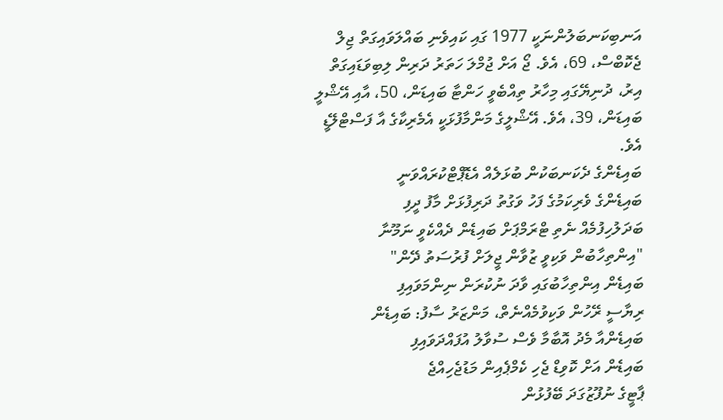އަނބިކަނބަލުންނަކީ 1977 ގައި ކައިވެނި ބައްލަވައިގަތް ޖިލް ޖެކޮބްސް، 69، އެވެ. ޖޯ އަށް ޖުމްލަ ހަތަރު ދަރިން ލިބިވަޑައިގަތް އިރު، ދުނިޔޭގައި މިހާރު ތިއްބެވީ ހަންޓާ ބައިޑަން، 50، އާއި އޭޝްލީ ބައިޑަން، 39، އެވެ. އޭޝްލީގެ މަންމާފުޅަކީ އެމެރިކާގެ އާ ފަސްޓްލޭޑީ އެވެ.
ބައިޑެންގެ ދެކަނބަކުން ބުޅަލެއް އެޑޮޕްޓްކުރައްވަނީ
ބައިޑެންގެ ވެރިކަމުގެ ފަހު ވަގުތު ދަރިފުޅަށް މާފު ދީފި
ބަދަލުހިފުމެއް ނެތި ޓްރަމްޕަށް ބައިޑެން ދެއްކެވީ ނަމޫނާ
"އިންތިހާބުން ވަކިވީ ޒުވާން ޖީލަށް ފުރުސަތު ދޭން"
ބައިޑެން އިންތިހާބުގައި ވާދަ ނުކުރަން ނިންމަވައިފި
ރިޔާސީ ރޭހުން ވަކިވުމެއްނެތް، މަންޒަރު ސާފު: ބައިޑެން
ބައިޑެންއާ މެދު އޮބާމާ ވެސް ސުވާލު އުފައްދަވައިފި
ބައިޑެން އަށް ކޮވިޑް ޖެހި ކެމްޕެއިން މަޑުޖެހިއްޖެ
ޕާޓީގެ ނުފޫޒުގަދަ ބޭފުޅުން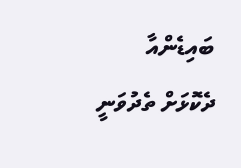ބައިޑެންއާ ދެކޮޅަށް ތެދުވަނީ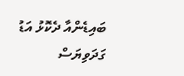ބައިޑެންއާ ދެކޮޅު އަޑު ގަދަވިޔަސް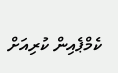ކެމްޕެއިން ކުރިއަށް